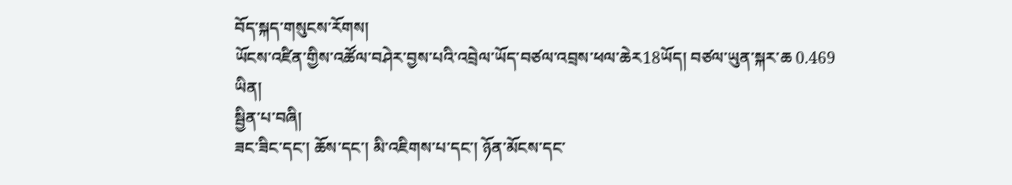བོད་སྐད་གསུངས་རོགས།
ཡོངས་འཛིན་གྱིས་འཚོལ་བཤེར་བྱས་པའི་འབྲེལ་ཡོད་བཙལ་འབྲས་ཕལ་ཆེར18ཡོད། བཙལ་ཡུན་སྐར་ཆ 0.469
ཡིན།
སྦྱིན་པ་བཞི།
ཟང་ཟིང་དང་། ཆོས་དང་། མི་འཇིགས་པ་དང་། ཉོན་མོངས་དང་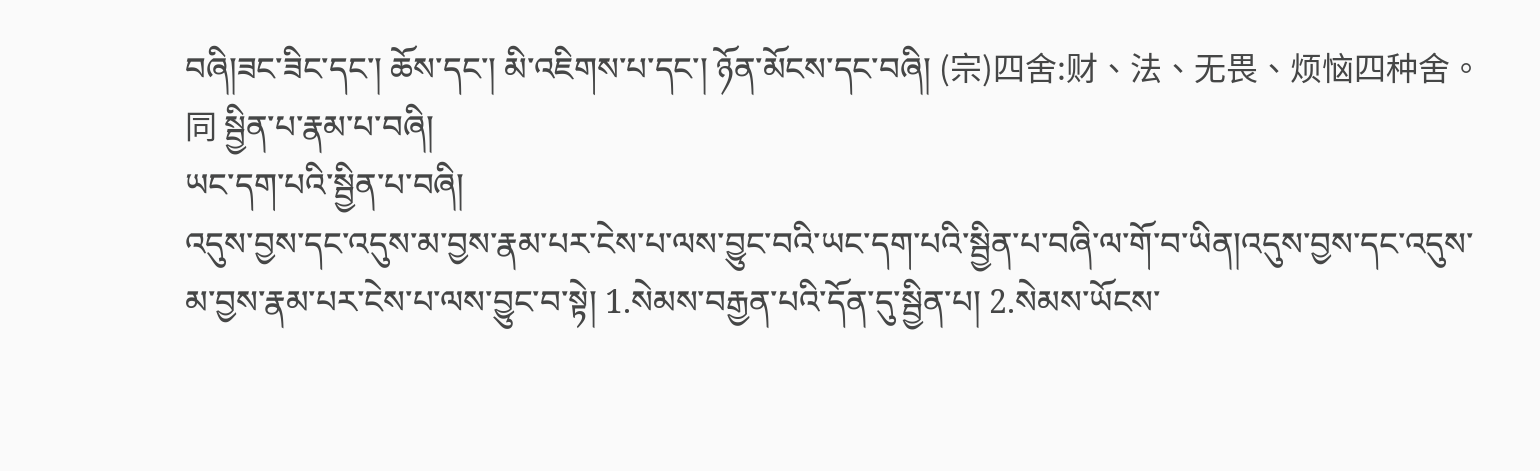བཞི།ཟང་ཟིང་དང་། ཆོས་དང་། མི་འཇིགས་པ་དང་། ཉོན་མོངས་དང་བཞི། (宗)四舍:财、法、无畏、烦恼四种舍。同 སྦྱིན་པ་རྣམ་པ་བཞི།
ཡང་དག་པའི་སྦྱིན་པ་བཞི།
འདུས་བྱས་དང་འདུས་མ་བྱས་རྣམ་པར་ངེས་པ་ལས་བྱུང་བའི་ཡང་དག་པའི་སྦྱིན་པ་བཞི་ལ་གོ་བ་ཡིན།འདུས་བྱས་དང་འདུས་མ་བྱས་རྣམ་པར་ངེས་པ་ལས་བྱུང་བ་སྟེ། 1.སེམས་བརྒྱན་པའི་དོན་དུ་སྦྱིན་པ། 2.སེམས་ཡོངས་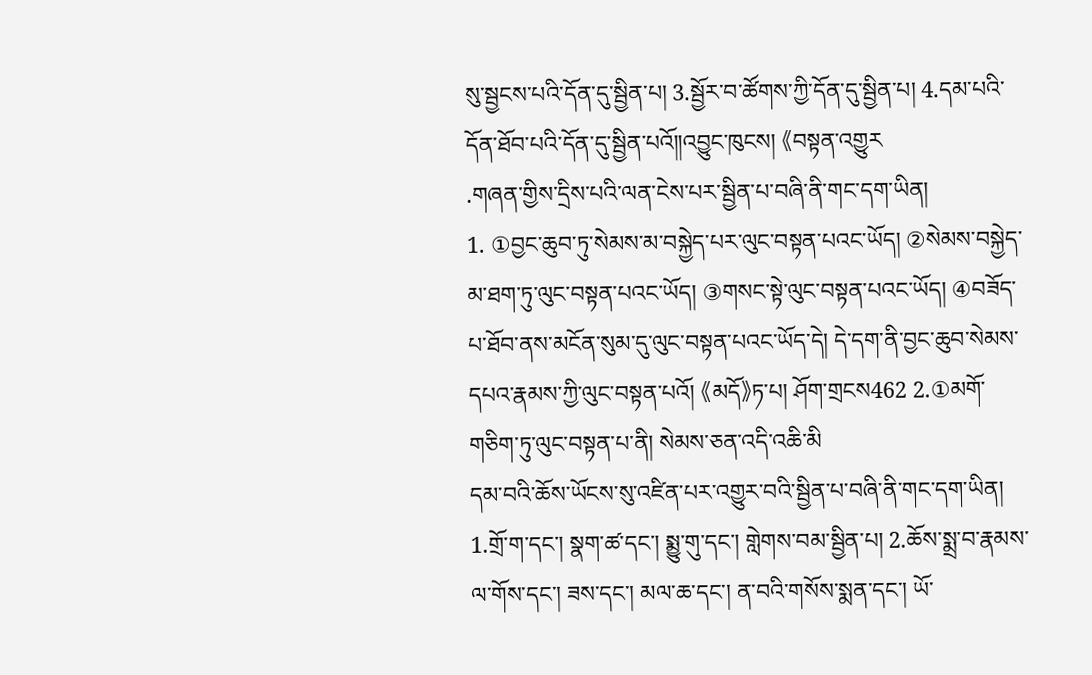སུ་སྦྱངས་པའི་དོན་དུ་སྦྱིན་པ། 3.སྦྱོར་བ་ཚོགས་ཀྱི་དོན་དུ་སྦྱིན་པ། 4.དམ་པའི་དོན་ཐོབ་པའི་དོན་དུ་སྦྱིན་པའོ༎འབྱུང་ཁུངས། 《བསྟན་འགྱུར
.གཞན་གྱིས་དྲིས་པའི་ལན་ངེས་པར་སྦྱིན་པ་བཞི་ནི་གང་དག་ཡིན།
1. ①བྱང་ཆུབ་ཏུ་སེམས་མ་བསྐྱེད་པར་ལུང་བསྟན་པའང་ཡོད། ②སེམས་བསྐྱེད་མ་ཐག་ཏུ་ལུང་བསྟན་པའང་ཡོད། ③གསང་སྟེ་ལུང་བསྟན་པའང་ཡོད། ④བཟོད་པ་ཐོབ་ནས་མངོན་སུམ་དུ་ལུང་བསྟན་པའང་ཡོད་དེ། དེ་དག་ནི་བྱང་ཆུབ་སེམས་དཔའ་རྣམས་ཀྱི་ལུང་བསྟན་པའོ། 《མདོ》ཏ་པ། ཤོག་གྲངས462 2.①མགོ་གཅིག་ཏུ་ལུང་བསྟན་པ་ནི། སེམས་ཅན་འདི་འཆི་མི
དམ་བའི་ཆོས་ཡོངས་སུ་འཛིན་པར་འགྱུར་བའི་སྦྱིན་པ་བཞི་ནི་གང་དག་ཡིན།
1.གྲོ་ག་དང་། སྣག་ཚ་དང་། སྨྱུ་གུ་དང་། གླེགས་བམ་སྦྱིན་པ། 2.ཆོས་སྨྲ་བ་རྣམས་ལ་གོས་དང་། ཟས་དང་། མལ་ཆ་དང་། ན་བའི་གསོས་སྨན་དང་། ཡོ་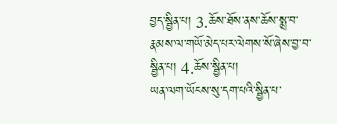བྱད་སྦྱིན་པ། 3.ཆོས་ཐོས་ནས་ཆོས་སྨྲ་བ་རྣམས་ལ་གཡོ་མེད་པར་ལེགས་སོ་ཞེས་བྱ་བ་སྦྱིན་པ། 4.ཆོས་སྦྱིན་པ།
ཡན་ལག་ཡོངས་སུ་དག་པའི་སྦྱིན་པ་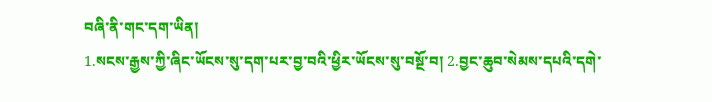བཞི་ནི་གང་དག་ཡིན།
1.སངས་རྒྱས་ཀྱི་ཞིང་ཡོངས་སུ་དག་པར་བྱ་བའི་ཕྱིར་ཡོངས་སུ་བསྔོ་བ། 2.བྱང་ཆུབ་སེམས་དཔའི་དགེ་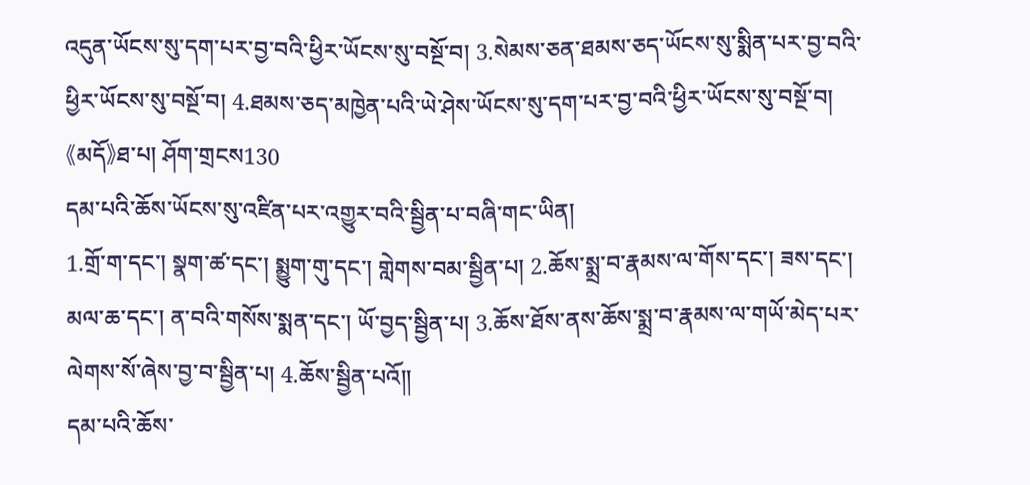འདུན་ཡོངས་སུ་དག་པར་བྱ་བའི་ཕྱིར་ཡོངས་སུ་བསྔོ་བ། 3.སེམས་ཅན་ཐམས་ཅད་ཡོངས་སུ་སྨིན་པར་བྱ་བའི་ཕྱིར་ཡོངས་སུ་བསྔོ་བ། 4.ཐམས་ཅད་མཁྱེན་པའི་ཡེ་ཤེས་ཡོངས་སུ་དག་པར་བྱ་བའི་ཕྱིར་ཡོངས་སུ་བསྔོ་བ། 《མདོ》ཐ་པ། ཤོག་གྲངས130
དམ་པའི་ཆོས་ཡོངས་སུ་འཛིན་པར་འགྱུར་བའི་སྦྱིན་པ་བཞི་གང་ཡིན།
1.གྲོ་ག་དང་། སྣག་ཚ་དང་། སྨྱུག་གུ་དང་། གླེགས་བམ་སྦྱིན་པ། 2.ཆོས་སྨྲ་བ་རྣམས་ལ་གོས་དང་། ཟས་དང་། མལ་ཆ་དང་། ན་བའི་གསོས་སྨན་དང་། ཡོ་བྱད་སྦྱིན་པ། 3.ཆོས་ཐོས་ནས་ཆོས་སྨྲ་བ་རྣམས་ལ་གཡོ་མེད་པར་ལེགས་སོ་ཞེས་བྱ་བ་སྦྱིན་པ། 4.ཆོས་སྦྱིན་པའོ༎
དམ་པའི་ཆོས་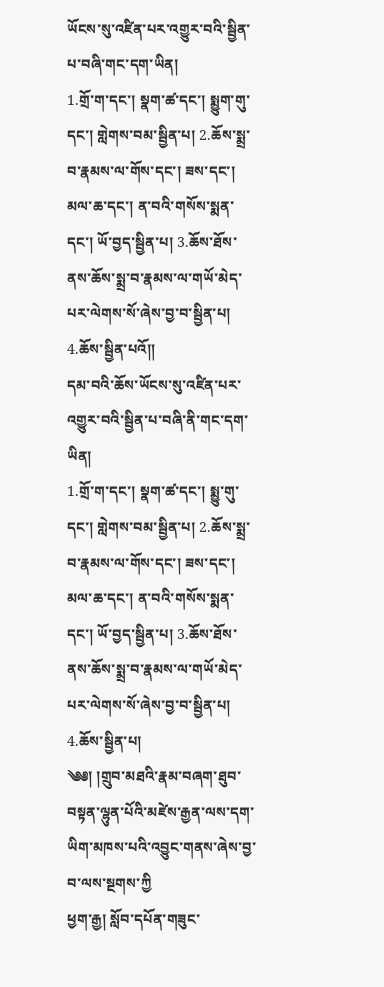ཡོངས་སུ་འཛིན་པར་འགྱུར་བའི་སྦྱིན་པ་བཞི་གང་དག་ཡིན།
1.གྲོ་ག་དང་། སྣག་ཚ་དང་། སྨྱུག་གུ་དང་། གླེགས་བམ་སྦྱིན་པ། 2.ཆོས་སྨྲ་བ་རྣམས་ལ་གོས་དང་། ཟས་དང་། མལ་ཆ་དང་། ན་བའི་གསོས་སྨན་དང་། ཡོ་བྱད་སྦྱིན་པ། 3.ཆོས་ཐོས་ནས་ཆོས་སྨྲ་བ་རྣམས་ལ་གཡོ་མེད་པར་ལེགས་སོ་ཞེས་བྱ་བ་སྦྱིན་པ། 4.ཆོས་སྦྱིན་པའོ༎
དམ་བའི་ཆོས་ཡོངས་སུ་འཛིན་པར་འགྱུར་བའི་སྦྱིན་པ་བཞི་ནི་གང་དག་ཡིན།
1.གྲོ་ག་དང་། སྣག་ཚ་དང་། སྨྱུ་གུ་དང་། གླེགས་བམ་སྦྱིན་པ། 2.ཆོས་སྨྲ་བ་རྣམས་ལ་གོས་དང་། ཟས་དང་། མལ་ཆ་དང་། ན་བའི་གསོས་སྨན་དང་། ཡོ་བྱད་སྦྱིན་པ། 3.ཆོས་ཐོས་ནས་ཆོས་སྨྲ་བ་རྣམས་ལ་གཡོ་མེད་པར་ལེགས་སོ་ཞེས་བྱ་བ་སྦྱིན་པ། 4.ཆོས་སྦྱིན་པ།
༄༅། །གྲུབ་མཐའི་རྣམ་བཞག་ཐུབ་བསྟན་ལྷུན་པོའི་མཛེས་རྒྱན་ལས་དག་ཡིག་མཁས་པའི་འབྱུང་གནས་ཞེས་བྱ་བ་ལས་སྔགས་ཀྱི
ཕྱག་རྒྱ། སློབ་དཔོན་གཟུང་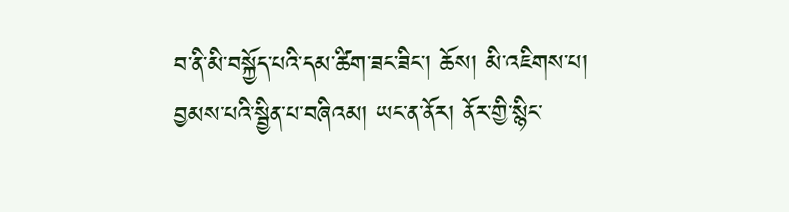བ་ནི་མི་བསྐྱོད་པའི་དམ་ཚིག་ཟང་ཟིང་། ཆོས། མི་འཇིགས་པ། བྱམས་པའི་སྦྱིན་པ་བཞིའམ། ཡང་ན་ནོར། ནོར་གྱི་སྙིང་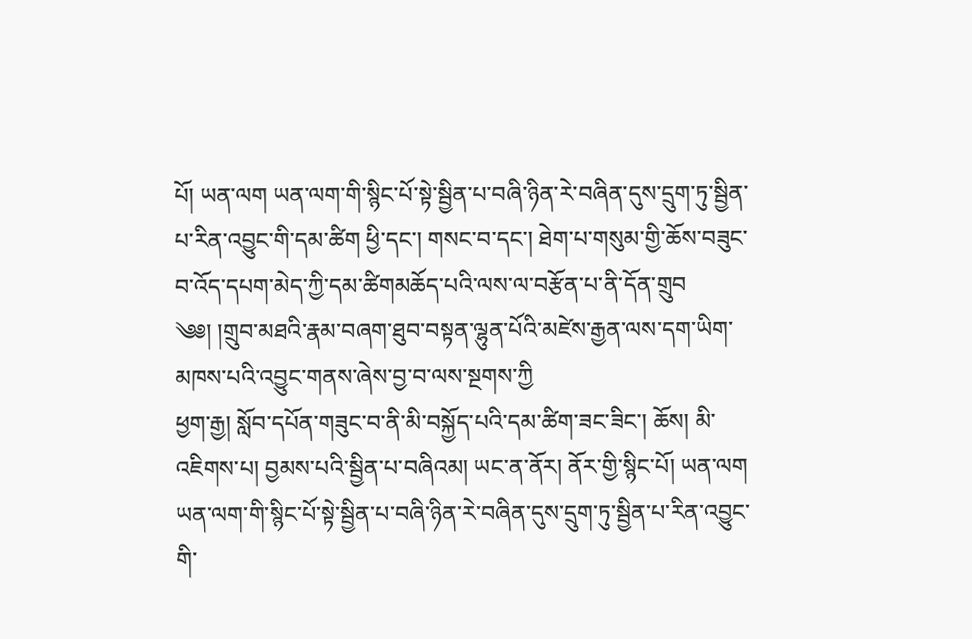པོ། ཡན་ལག ཡན་ལག་གི་སྙིང་པོ་སྟེ་སྦྱིན་པ་བཞི་ཉིན་རེ་བཞིན་དུས་དྲུག་ཏུ་སྦྱིན་པ་རིན་འབྱུང་གི་དམ་ཚིག ཕྱི་དང་། གསང་བ་དང་། ཐེག་པ་གསུམ་གྱི་ཆོས་བཟུང་བ་འོད་དཔག་མེད་ཀྱི་དམ་ཚིགམཆོད་པའི་ལས་ལ་བརྩོན་པ་ནི་དོན་གྲུབ
༄༅། །གྲུབ་མཐའི་རྣམ་བཞག་ཐུབ་བསྟན་ལྷུན་པོའི་མཛེས་རྒྱན་ལས་དག་ཡིག་མཁས་པའི་འབྱུང་གནས་ཞེས་བྱ་བ་ལས་སྔགས་ཀྱི
ཕྱག་རྒྱ། སློབ་དཔོན་གཟུང་བ་ནི་མི་བསྐྱོད་པའི་དམ་ཚིག་ཟང་ཟིང་། ཆོས། མི་འཇིགས་པ། བྱམས་པའི་སྦྱིན་པ་བཞིའམ། ཡང་ན་ནོར། ནོར་གྱི་སྙིང་པོ། ཡན་ལག ཡན་ལག་གི་སྙིང་པོ་སྟེ་སྦྱིན་པ་བཞི་ཉིན་རེ་བཞིན་དུས་དྲུག་ཏུ་སྦྱིན་པ་རིན་འབྱུང་གི་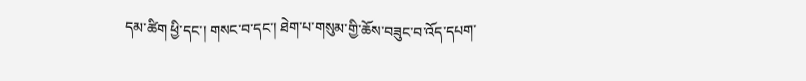དམ་ཚིག ཕྱི་དང་། གསང་བ་དང་། ཐེག་པ་གསུམ་གྱི་ཆོས་བཟུང་བ་འོད་དཔག་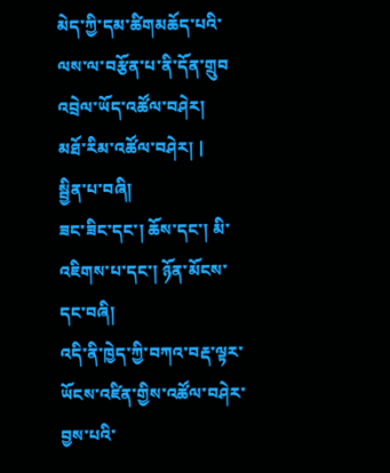མེད་ཀྱི་དམ་ཚིགམཆོད་པའི་ལས་ལ་བརྩོན་པ་ནི་དོན་གྲུབ
འབྲེལ་ཡོད་འཚོལ་བཤེར།
མཐོ་རིམ་འཚོལ་བཤེར། |
སྦྱིན་པ་བཞི།
ཟང་ཟིང་དང་། ཆོས་དང་། མི་འཇིགས་པ་དང་། ཉོན་མོངས་དང་བཞི།
འདི་ནི་ཁྱེད་ཀྱི་བཀའ་བརྡ་ལྟར་ཡོངས་འཛིན་གྱིས་འཚོལ་བཤེར་བྱས་པའི་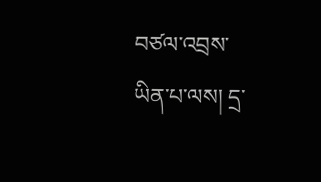བཙལ་འབྲས་ཡིན་པ་ལས། དྲ་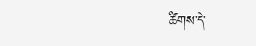ཚིགས་དེ་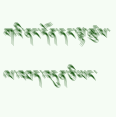གའི་ནང་དོན་དང་ལྟ་ཚུལ་ལ་འཐད་འདུན་ཅི་ཡང་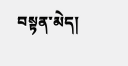བསྟན་མེད།